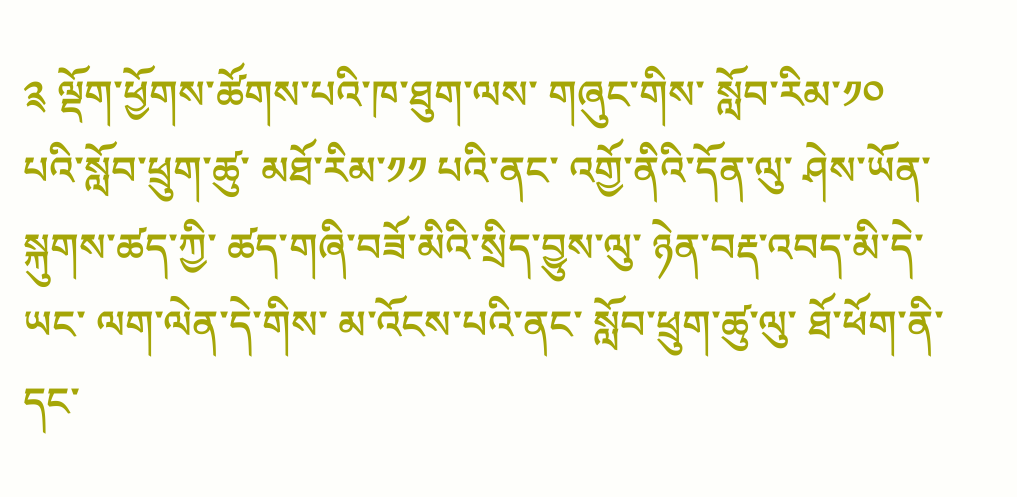༉ ལྡོག་ཕྱོགས་ཚོགས་པའི་ཁ་ཐུག་ལས་ གཞུང་གིས་ སློབ་རིམ་༡༠ པའི་སློབ་ཕྲུག་ཚུ་ མཐོ་རིམ་༡༡ པའི་ནང་ འགྱོ་ནིའི་དོན་ལུ་ ཤེས་ཡོན་སྐུགས་ཚད་ཀྱི་ ཚད་གཞི་བཟོ་མིའི་སྲིད་བྱུས་ལུ་ ཉེན་བརྡ་འབད་མི་དེ་ཡང་ ལག་ལེན་དེ་གིས་ མ་འོངས་པའི་ནང་ སློབ་ཕྲུག་ཚུ་ལུ་ ཐོ་ཕོག་ནི་དང་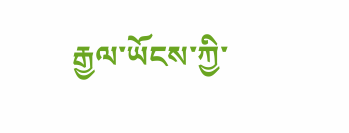རྒྱལ་ཡོངས་ཀྱི་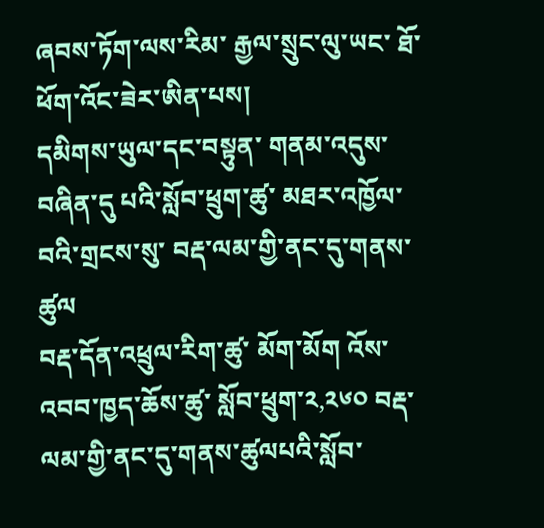ཞབས་ཏོག་ལས་རིམ་ རྒྱལ་སྲུང་ལུ་ཡང་ ཐོ་ཕོག་འོང་ཟེར་ཨིན་པས།
དམིགས་ཡུལ་དང་བསྟུན་ གནམ་འདུས་བཞིན་དུ པའི་སློབ་ཕྲུག་ཚུ་ མཐར་འཁྱོལ་བའི་གྲངས་སུ་ བརྡ་ལམ་གྱི་ནང་དུ་གནས་ཚུལ
བརྡ་དོན་འཕྲུལ་རིག་ཚུ་ མོག་མོག འོས་འབབ་ཁྱད་ཆོས་ཚུ་ སློབ་ཕྲུག་༢,༢༦༠ བརྡ་ལམ་གྱི་ནང་དུ་གནས་ཚུལཔའི་སློབ་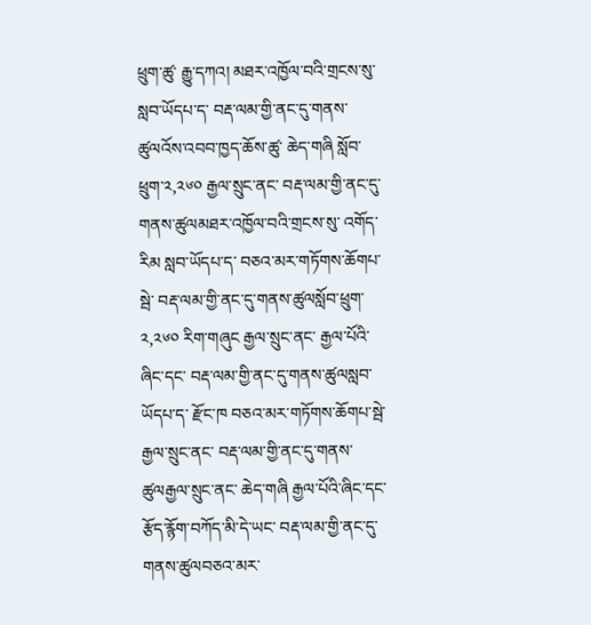ཕྲུག་ཚུ་ རྒྱུ་དཀའ། མཐར་འཁྱོལ་བའི་གྲངས་སུ་ སླབ་ཡོདཔ་ད་ བརྡ་ལམ་གྱི་ནང་དུ་གནས་ཚུལའོས་འབབ་ཁྱད་ཆོས་ཚུ་ ཆེད་གཞི སློབ་ཕྲུག་༢,༢༦༠ རྒྱལ་སྲུང་ནང་ བརྡ་ལམ་གྱི་ནང་དུ་གནས་ཚུལམཐར་འཁྱོལ་བའི་གྲངས་སུ་ འགོད་རིམ སླབ་ཡོདཔ་ད་ བཅའ་མར་གཏོགས་ཆོགཔ་སྦེ་ བརྡ་ལམ་གྱི་ནང་དུ་གནས་ཚུལསློབ་ཕྲུག་༢,༢༦༠ རིག་གཞུང རྒྱལ་སྲུང་ནང་ རྒྱལ་པོའི་ཞིང་དང་ བརྡ་ལམ་གྱི་ནང་དུ་གནས་ཚུལསླབ་ཡོདཔ་ད་ རྫོང་ཁ བཅའ་མར་གཏོགས་ཆོགཔ་སྦེ་ རྒྱལ་སྲུང་ནང་ བརྡ་ལམ་གྱི་ནང་དུ་གནས་ཚུལརྒྱལ་སྲུང་ནང་ ཆེད་གཞི རྒྱལ་པོའི་ཞིང་དང་ རྩོད་རྙོག་བཀོད་མི་དེ་ཡང་ བརྡ་ལམ་གྱི་ནང་དུ་གནས་ཚུལབཅའ་མར་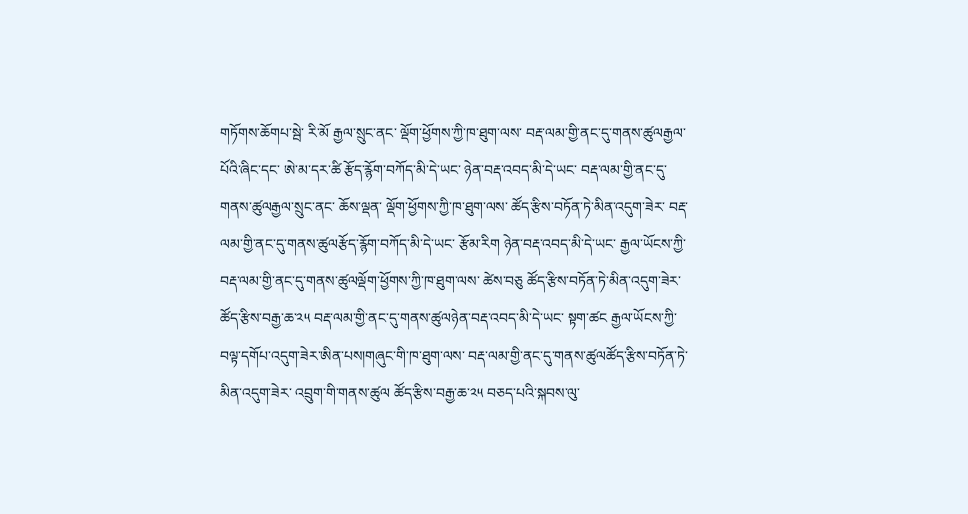གཏོགས་ཆོགཔ་སྦེ་ རི་མོ རྒྱལ་སྲུང་ནང་ ལྡོག་ཕྱོགས་ཀྱི་ཁ་ཐུག་ལས་ བརྡ་ལམ་གྱི་ནང་དུ་གནས་ཚུལརྒྱལ་པོའི་ཞིང་དང་ ཨེ་མ་དར་ཚི རྩོད་རྙོག་བཀོད་མི་དེ་ཡང་ ཉེན་བརྡ་འབད་མི་དེ་ཡང་ བརྡ་ལམ་གྱི་ནང་དུ་གནས་ཚུལརྒྱལ་སྲུང་ནང་ ཆོས་ལྡན་ ལྡོག་ཕྱོགས་ཀྱི་ཁ་ཐུག་ལས་ ཚོད་རྩིས་བཏོན་ཏེ་མིན་འདུག་ཟེར་ བརྡ་ལམ་གྱི་ནང་དུ་གནས་ཚུལརྩོད་རྙོག་བཀོད་མི་དེ་ཡང་ རྩོམ་རིག ཉེན་བརྡ་འབད་མི་དེ་ཡང་ རྒྱལ་ཡོངས་ཀྱི་ བརྡ་ལམ་གྱི་ནང་དུ་གནས་ཚུལལྡོག་ཕྱོགས་ཀྱི་ཁ་ཐུག་ལས་ ཚེས་བཅུ ཚོད་རྩིས་བཏོན་ཏེ་མིན་འདུག་ཟེར་ ཚོད་རྩིས་བརྒྱ་ཆ་༢༥ བརྡ་ལམ་གྱི་ནང་དུ་གནས་ཚུལཉེན་བརྡ་འབད་མི་དེ་ཡང་ སྟག་ཚང རྒྱལ་ཡོངས་ཀྱི་ བལྟ་དགོཔ་འདུག་ཟེར་ཨིན་པས།གཞུང་གི་ཁ་ཐུག་ལས་ བརྡ་ལམ་གྱི་ནང་དུ་གནས་ཚུལཚོད་རྩིས་བཏོན་ཏེ་མིན་འདུག་ཟེར་ འབྲུག་གི་གནས་ཚུལ ཚོད་རྩིས་བརྒྱ་ཆ་༢༥ བཅད་པའི་སྐབས་ལུ་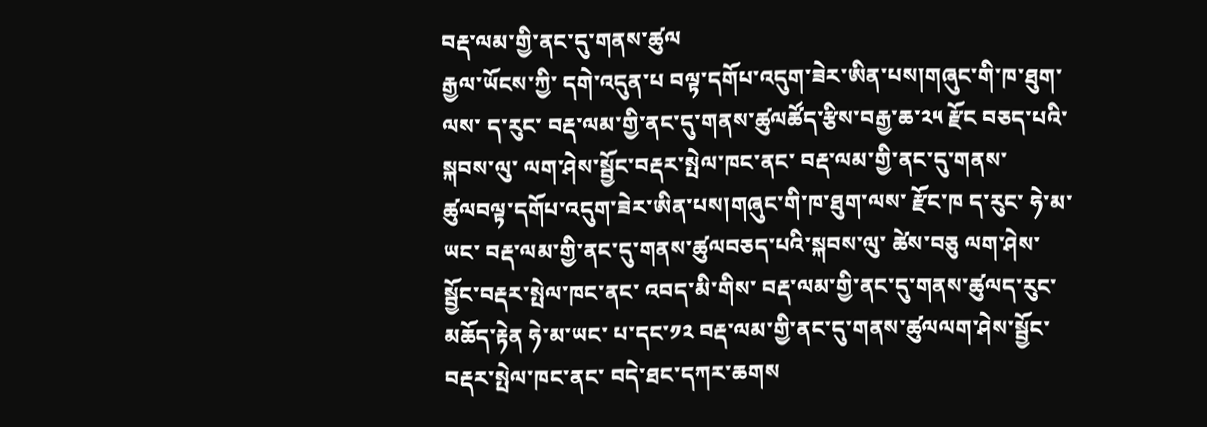བརྡ་ལམ་གྱི་ནང་དུ་གནས་ཚུལ
རྒྱལ་ཡོངས་ཀྱི་ དགེ་འདུན་པ བལྟ་དགོཔ་འདུག་ཟེར་ཨིན་པས།གཞུང་གི་ཁ་ཐུག་ལས་ ད་རུང་ བརྡ་ལམ་གྱི་ནང་དུ་གནས་ཚུལཚོད་རྩིས་བརྒྱ་ཆ་༢༥ རྫོང བཅད་པའི་སྐབས་ལུ་ ལག་ཤེས་སྦྱོང་བརྡར་སྤེལ་ཁང་ནང་ བརྡ་ལམ་གྱི་ནང་དུ་གནས་ཚུལབལྟ་དགོཔ་འདུག་ཟེར་ཨིན་པས།གཞུང་གི་ཁ་ཐུག་ལས་ རྫོང་ཁ ད་རུང་ ཧེ་མ་ཡང་ བརྡ་ལམ་གྱི་ནང་དུ་གནས་ཚུལབཅད་པའི་སྐབས་ལུ་ ཚེས་བཅུ ལག་ཤེས་སྦྱོང་བརྡར་སྤེལ་ཁང་ནང་ འབད་མི་གིས་ བརྡ་ལམ་གྱི་ནང་དུ་གནས་ཚུལད་རུང་ མཆོད་རྟེན ཧེ་མ་ཡང་ པ་དང་༡༢ བརྡ་ལམ་གྱི་ནང་དུ་གནས་ཚུལལག་ཤེས་སྦྱོང་བརྡར་སྤེལ་ཁང་ནང་ བདེ་ཐང་དཀར་ཆགས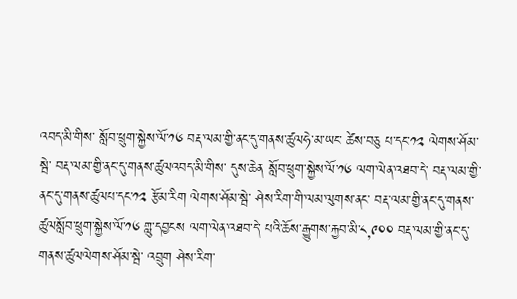འབད་མི་གིས་ སློབ་ཕྲུག་སྐྱེས་ལོ་༡༦ བརྡ་ལམ་གྱི་ནང་དུ་གནས་ཚུལཧེ་མ་ཡང་ ཚེས་བཅུ པ་དང་༡༢ ལེགས་ཤོམ་སྦེ་ བརྡ་ལམ་གྱི་ནང་དུ་གནས་ཚུལའབད་མི་གིས་ དུས་ཆེན སློབ་ཕྲུག་སྐྱེས་ལོ་༡༦ ལག་ལེན་འཐབ་དེ་ བརྡ་ལམ་གྱི་ནང་དུ་གནས་ཚུལཔ་དང་༡༢ རྩོམ་རིག ལེགས་ཤོམ་སྦེ་ ཤེས་རིག་གི་ལམ་ལུགས་ནང་ བརྡ་ལམ་གྱི་ནང་དུ་གནས་ཚུལསློབ་ཕྲུག་སྐྱེས་ལོ་༡༦ གླུ་དབྱངས ལག་ལེན་འཐབ་དེ་ པའི་ཆོས་རྒྱུགས་རྐྱབ་མི་༨,༩༠༠ བརྡ་ལམ་གྱི་ནང་དུ་གནས་ཚུལལེགས་ཤོམ་སྦེ་ འབྲུག ཤེས་རིག་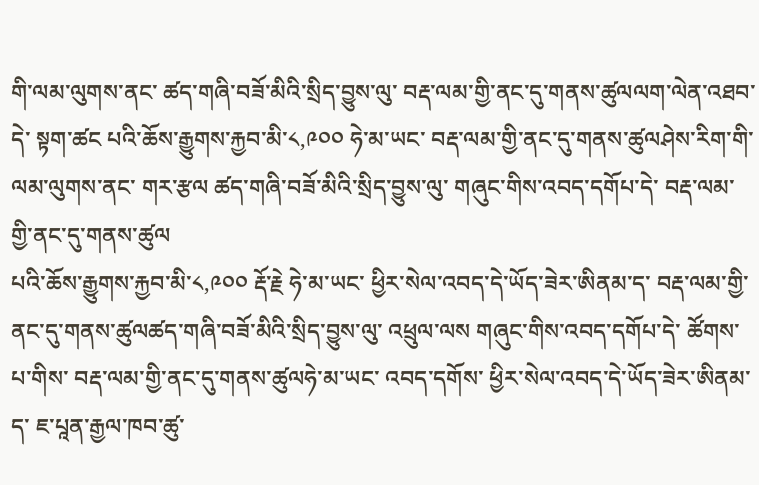གི་ལམ་ལུགས་ནང་ ཚད་གཞི་བཟོ་མིའི་སྲིད་བྱུས་ལུ་ བརྡ་ལམ་གྱི་ནང་དུ་གནས་ཚུལལག་ལེན་འཐབ་དེ་ སྟག་ཚང པའི་ཆོས་རྒྱུགས་རྐྱབ་མི་༨,༩༠༠ ཧེ་མ་ཡང་ བརྡ་ལམ་གྱི་ནང་དུ་གནས་ཚུལཤེས་རིག་གི་ལམ་ལུགས་ནང་ གར་རྩལ ཚད་གཞི་བཟོ་མིའི་སྲིད་བྱུས་ལུ་ གཞུང་གིས་འབད་དགོཔ་དེ་ བརྡ་ལམ་གྱི་ནང་དུ་གནས་ཚུལ
པའི་ཆོས་རྒྱུགས་རྐྱབ་མི་༨,༩༠༠ རྡོ་རྗེ ཧེ་མ་ཡང་ ཕྱིར་སེལ་འབད་དེ་ཡོད་ཟེར་ཨིནམ་ད་ བརྡ་ལམ་གྱི་ནང་དུ་གནས་ཚུལཚད་གཞི་བཟོ་མིའི་སྲིད་བྱུས་ལུ་ འཕྲུལ་ལས གཞུང་གིས་འབད་དགོཔ་དེ་ ཚོགས་པ་གིས་ བརྡ་ལམ་གྱི་ནང་དུ་གནས་ཚུལཧེ་མ་ཡང་ འབད་དགོས་ ཕྱིར་སེལ་འབད་དེ་ཡོད་ཟེར་ཨིནམ་ད་ ཇ་པཱན་རྒྱལ་ཁབ་ཚུ་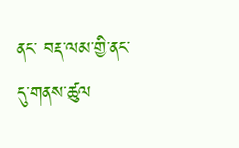ནང་ བརྡ་ལམ་གྱི་ནང་དུ་གནས་ཚུལ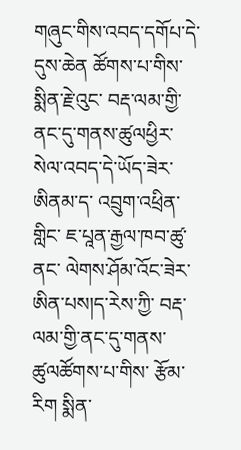གཞུང་གིས་འབད་དགོཔ་དེ་ དུས་ཆེན ཚོགས་པ་གིས་ སྨིན་རྗེ་འུང་ བརྡ་ལམ་གྱི་ནང་དུ་གནས་ཚུལཕྱིར་སེལ་འབད་དེ་ཡོད་ཟེར་ཨིནམ་ད་ འབྲུག་འཕྲིན་གླིང་ ཇ་པཱན་རྒྱལ་ཁབ་ཚུ་ནང་ ལེགས་ཤོམ་འོང་ཟེར་ཨིན་པས།ད་རེས་ཀྱི་ བརྡ་ལམ་གྱི་ནང་དུ་གནས་ཚུལཚོགས་པ་གིས་ རྩོམ་རིག སྨིན་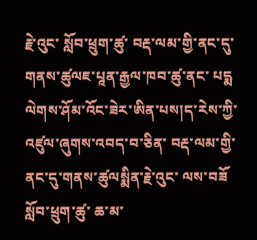རྗེ་འུང་ སློབ་ཕྲུག་ཚུ་ བརྡ་ལམ་གྱི་ནང་དུ་གནས་ཚུལཇ་པཱན་རྒྱལ་ཁབ་ཚུ་ནང་ པདྨ ལེགས་ཤོམ་འོང་ཟེར་ཨིན་པས།ད་རེས་ཀྱི་ འཛུལ་ཞུགས་འབད་བ་ཅིན་ བརྡ་ལམ་གྱི་ནང་དུ་གནས་ཚུལསྨིན་རྗེ་འུང་ ལས་བཟོ སློབ་ཕྲུག་ཚུ་ ཆ་མ་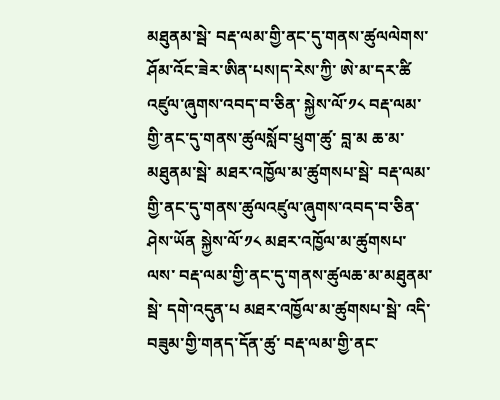མཐུནམ་སྦེ་ བརྡ་ལམ་གྱི་ནང་དུ་གནས་ཚུལལེགས་ཤོམ་འོང་ཟེར་ཨིན་པས།ད་རེས་ཀྱི་ ཨེ་མ་དར་ཚི འཛུལ་ཞུགས་འབད་བ་ཅིན་ སྐྱེས་ལོ་༡༨ བརྡ་ལམ་གྱི་ནང་དུ་གནས་ཚུལསློབ་ཕྲུག་ཚུ་ བླ་མ ཆ་མ་མཐུནམ་སྦེ་ མཐར་འཁྱོལ་མ་ཚུགསཔ་སྦེ་ བརྡ་ལམ་གྱི་ནང་དུ་གནས་ཚུལའཛུལ་ཞུགས་འབད་བ་ཅིན་ ཤེས་ཡོན སྐྱེས་ལོ་༡༨ མཐར་འཁྱོལ་མ་ཚུགསཔ་ལས་ བརྡ་ལམ་གྱི་ནང་དུ་གནས་ཚུལཆ་མ་མཐུནམ་སྦེ་ དགེ་འདུན་པ མཐར་འཁྱོལ་མ་ཚུགསཔ་སྦེ་ འདི་བཟུམ་གྱི་གནད་དོན་ཚུ་ བརྡ་ལམ་གྱི་ནང་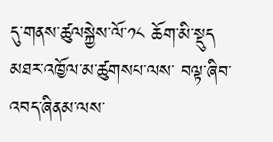དུ་གནས་ཚུལསྐྱེས་ལོ་༡༨ ཆོག་མི་སྡུད མཐར་འཁྱོལ་མ་ཚུགསཔ་ལས་ བལྟ་ཞིབ་འབད་ཞིནམ་ལས་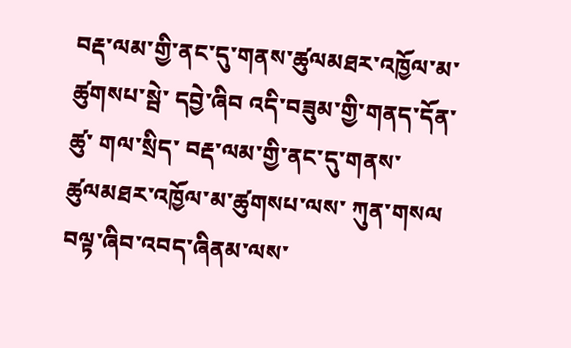བརྡ་ལམ་གྱི་ནང་དུ་གནས་ཚུལམཐར་འཁྱོལ་མ་ཚུགསཔ་སྦེ་ དབྱེ་ཞིབ འདི་བཟུམ་གྱི་གནད་དོན་ཚུ་ གལ་སྲིད་ བརྡ་ལམ་གྱི་ནང་དུ་གནས་ཚུལམཐར་འཁྱོལ་མ་ཚུགསཔ་ལས་ ཀུན་གསལ བལྟ་ཞིབ་འབད་ཞིནམ་ལས་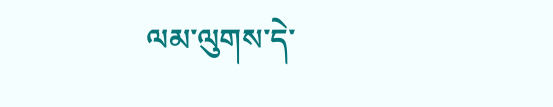ལམ་ལུགས་དེ་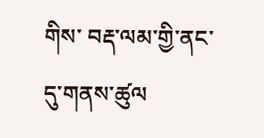གིས་ བརྡ་ལམ་གྱི་ནང་དུ་གནས་ཚུལ